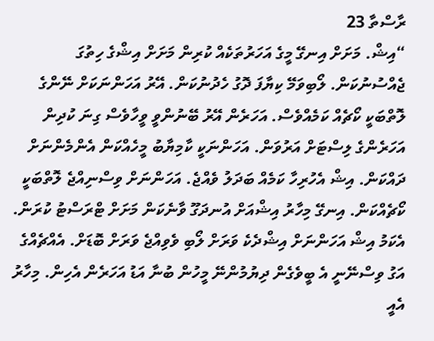ރާސްތާ 23
“އިޝް. މަށަށް އިނގޭ މީގެ އަހަރުތަކެއް ކުރިން މަށަށް އިޝްގެ ހިތުގަ ޖެއްސުނުކަން. ލޯބިވަމޭ ކިޔާފަ ދޮގު ހެދުނުކަން. އޭރު އަހަންނަކަށް ނޭންގެ ލޮތްބަކީ ކޯޗެއް ކަމެއްވެސް. އަހަރެން އޭރު ބޭނުންވީ ވީހާވެސް ގިނަ ކުދިން އަހަރެންގެ ލިސްޓަށް އަރުވަން. އަހަންނަކީ ކާމިޔާބު މީހެއްކަން އެންމެންނަށް ދައްކަން. އިޝް އެހުރިހާ ކަމެއް ބަދަލު ވެއްޖެ. އަހަންނަށް ވިސްނިއްޖެ ލޮތްބަކީ ކޯޗެއްކަން. އިނގޭ މިހާރު އިޝްއަށް އުނދަގޫ ވާނެކަން މަށަށް ޓްރަސްޓު ކުރަން. އެކަމު އިޝް އަހަންނަށް އިޝްދެކެ ވަރަށް ލޯބި ވެވިއްޖެ ވަރަށް ބޮޑަށް. އެއްޗެއްގެ އަގު ވިސްނޭނީ އެ ބީވެގެން ދިޔުމުންނޭ މީހުން ބުނާ އަޑު އަހަރެން އެހިން. މިހާރު އެއީ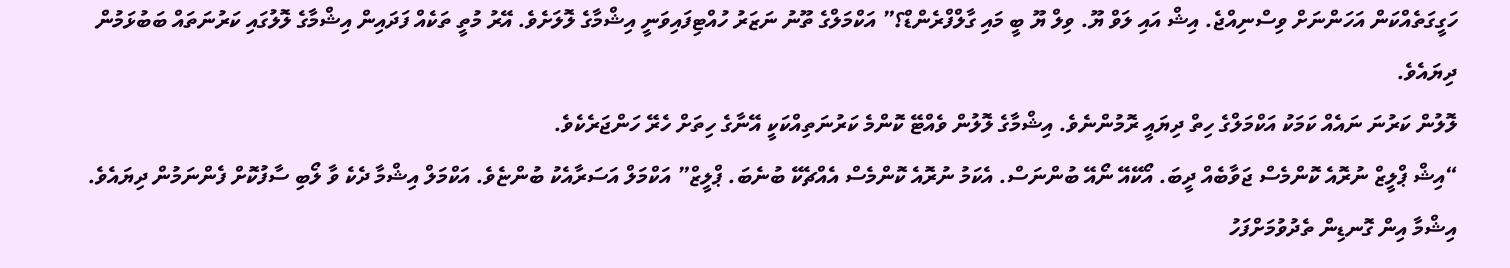ހަގީގަތެއްކަން އަހަންނަށް ވިސްނިއްޖެ. އިޝް އައި ލަވް ޔޫ. ވިލް ޔޫ ބީ މައި ގާލްފްރެންޑް؟” އަކްމަލްގެ ތޫނު ނަޒަރު ހުއްޓިފައިވަނީ އިޝްމާގެ ލޮލަށެވެ. އޭރު މުތީ ތަކެއް ފަދައިން އިޝްމާގެ ލޮލުގައި ކަރުނަތައް ބަބުޅަމުން ދިޔައެވެ.
ލޮލުން ކަރުނަ ނައެއް ކަމަކު އަކްމަލްގެ ހިތް ދިޔައީ ރޮމުންނެވެ. އިޝްމާގެ ލޮލުން ވެއްޓޭ ކޮންމެ ކަރުނަތިއްކަކީ އޭނާގެ ހިތަށް ހެރޭ ހަންޖަރެކެވެ.
“އިޝް ޕްލީޒް ނުރޮއެ ކޮންމެސް ޖަވާބެއް ދީބަ. އޯކޭއޭ ނޯއޭ ބުންނަސް. އެކަމު ނުރޮއެ ކޮންމެސް އެއްޗެކޭ ބުނެބަ. ޕްލީޒް” އަކްމަލް އަސަރާއެކު ބުންޏެވެ. އަކްމަލް އިޝްމާ ދެކެ ވާ ލޯބި ސާފުކޮށް ފެންނަމުން ދިޔައެވެ. އިޝްމާ އިން ގޮނޑިން ތެދުވުމަށްފަހު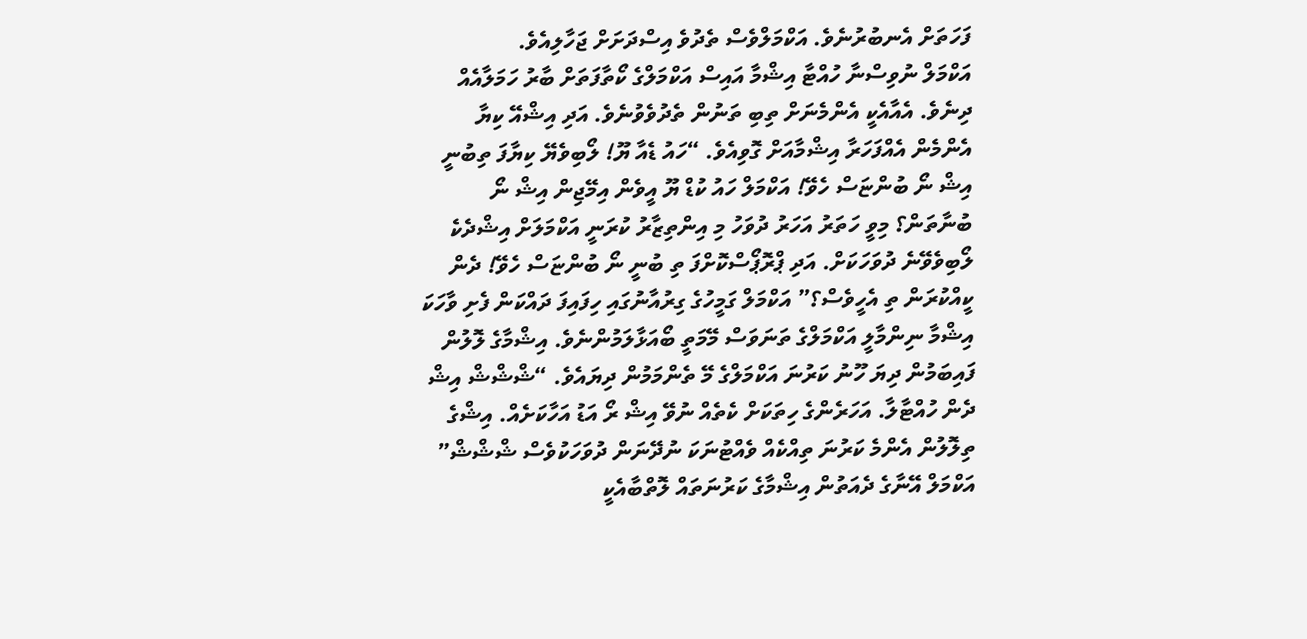ފަހަތަށް އެނބުރުނެވެ. އަކްމަލްވެސް ތެދުވެ އިސްދަށަށް ޖަހާލިއެވެ.
އަކްމަލް ނުވިސްނާ ހުއްޓާ އިޝްމާ އައިސް އަކްމަލްގެ ކޯތާފަތަށް ބާރު ހަމަލާއެއް ދިނެވެ. އެއާއެކީ އެންމެނަށް ތިބި ތަނުން ތެދުވެވުނެވެ. އަދި އިޝްއޭ ކިޔާ އެންމެން އެއްފަހަރާ އިޝްމާއަށް ގޮވިއެވެ. “ހައު ޑެއާ ޔޫ! ލޯބިވެޔޭ ކިޔާފަ ތިބުނީ އިޝް ނޯ ބުންޏަސް ހެވޭ! އަކްމަލް ހައު ކުޑް ޔޫ އީވެން އިމޭޖިން އިޝް ނޯ ބުނާތަން؟ މިވީ ހަތަރު އަހަރު ދުވަހު މި އިންތިޒާރު ކުރަނީ އަކްމަލަށް އިޝްދެކެ ލޯބިވެވޭނެ ދުވަހަކަށް. އަދި ޕްރޮޕޯސްކޮށްފަ ތި ބުނީ ނޯ ބުންޏަސް ހެވޭ! ދެން ކީއްކުރަން ތި އެހީވެސް؟” އަކްމަލް ގަމީހުގެ ގިރުއާނުގައި ހިފައިފަ ދައްކަން ފެށި ވާހަކަ އިޝްމާ ނިންމާލީ އަކްމަލްގެ ތަނަވަސް މޭމަތީ ބޯއަޅާލަމުންނެވެ. އިޝްމާގެ ލޮލުން ފައިބަމުން ދިޔަ ހޫނު ކަރުނަ އަކްމަލްގެ މޭ ތެންމަމުން ދިޔައެވެ. “ޝްޝްޝް އިޝް ދެން ހުއްޓާލާ. އަހަރެންގެ ހިތަކަށް ކެތެއް ނުވޭ އިޝް ރޯ އަޑު އަހާކަށެއް. އިޝްގެ ތިލޮލުން އެންމެ ކަރުނަ ތިއްކެއް ވެއްޓުނަކަ ނުދޭނަން ދުވަހަކުވެސް ޝްޝްޝް” އަކްމަލް އޭނާގެ ދެއަތުން އިޝްމާގެ ކަރުނަތައް ލޮތްބާއެކީ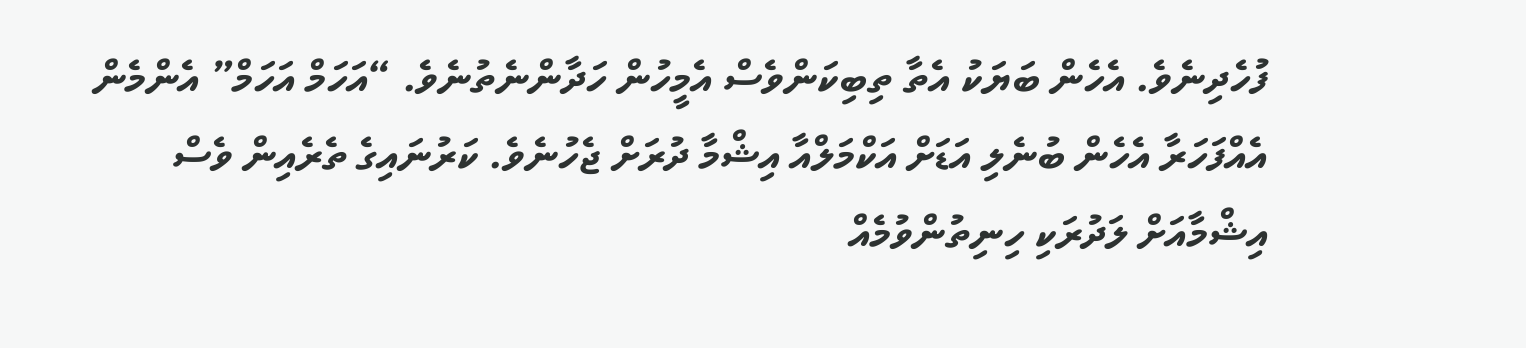ފުހެދިނެވެ. އެހެން ބަޔަކު އެތާ ތިބިކަންވެސް އެމީހުން ހަދާންނެތުނެވެ. “އަހަމް އަހަމް” އެންމެން އެއްފަހަރާ އެހެން ބުނެލި އަޑަށް އަކްމަލްއާ އިޝްމާ ދުރަށް ޖެހުނެވެ. ކަރުނައިގެ ތެރެއިން ވެސް އިޝްމާއަށް ލަދުރަކި ހިނިތުންވުމެއް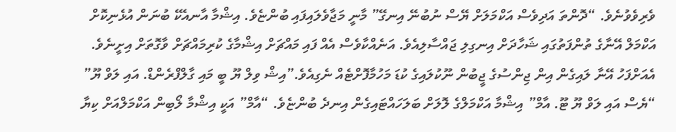ވެރިވެވުނެވެ. “ދޮންތަ އަދިވެސް އަކްމަލަށް ޔޭސް ނުބުނޭ އިނގޭ” މާނީ މަޖާވެލައިފައި ބުންޏެވެ. އިޝްމާ އާނއެކޭ ބުނަން އުޅެނިކޮށް އަކްމަލް އޭނާގެ ތުންފަތުގައި ޝަހާދަށް އިނގިލި ޖައްސާލިއެވެ. އަނެއްކާވެސް އެއް ފައި މައްޗަށް އިޝްމާގެ ކުރިމައްޗަށް ވާގޮތަށް އިށީނެވެ. އެއަށްފަހު އޭނާ ލައިގެން އިން ޖިންސުގެ ޖީބުން ނޫކުލައިގެ ކުޑަ މަހުމާފޮށްޓެއް ނެގިއެވެ.”އިޝް ވިލް ޔޫ ބީ މައި ގާލްފްރެންޑް. އައި ލަވް ޔޫ” “ޔެސް އައި ލަވް ޔޫ ޓޫ. އާމް” އިޝްމާ އަކްމަލްގެ ލޮލަށް ބަލަހައްޓައިގެން އިނދެ ބުންޏެވެ. “އާމް” އަކީ އިޝްމާ ލޯބިން އަކްމަލްއަށް ކިޔާ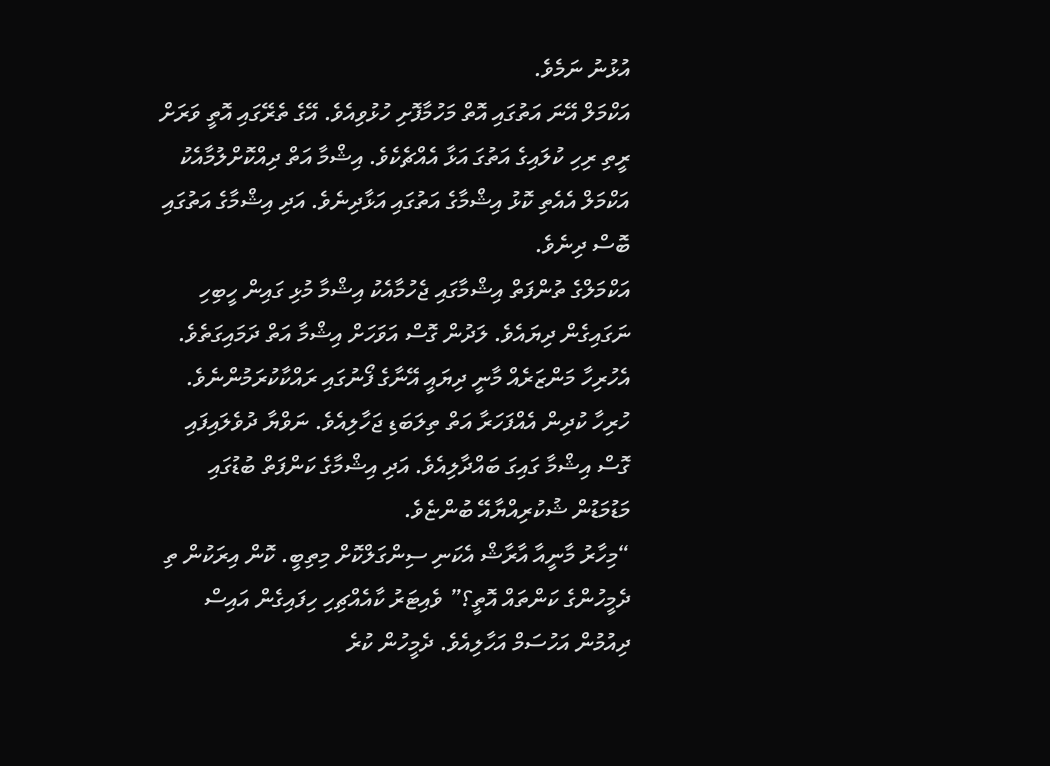އުޅުނު ނަމެވެ.
އަކްމަލް އޭނަ އަތުގައި އޮތް މަހުމާފޮށި ހުޅުވިއެވެ. އޭގެ ތެރޭގައި އޮތީ ވަރަށް ރީތި ރިހި ކުލައިގެ އަތުގަ އަޅާ އެއްޗެކެވެ. އިޝްމާ އަތް ދިއްކޮށްލުމާއެކު އަކްމަލް އެއެތި ކޮޅު އިޝްމާގެ އަތުގައި އަޅާދިނެވެ. އަދި އިޝްމާގެ އަތުގައި ބޮސް ދިނެވެ.
އަކްމަލްގެ ތުންފަތް އިޝްމާގައި ޖެހުމާއެކު އިޝްމާ މުޅި ގައިން ހީބިހި ނަގައިގެން ދިޔައެވެ. ލަދުން ގޮސް އަވަހަށް އިޝްމާ އަތް ދަމައިގަތެވެ.
އެހުރިހާ މަންޒަރެއް މާނީ ދިޔައީ އޭނާގެ ފޯނުގައި ރައްކާކުރަމުންނެވެ.
ހުރިހާ ކުދިން އެއްފަހަރާ އަތް ތިލަބަޑި ޖަހާލިއެވެ. ނަވްޔާ ދުވެލައިފައި ގޮސް އިޝްމާ ގައިގަ ބައްދާލިއެވެ. އަދި އިޝްމާގެ ކަންފަތް ބުޑުގައި މަޑުމަޑުން ޝުކުރިއްޔާއޭ ބުންޏެވެ.
“މިހާރު މާނީއާ އާރާޝް އެކަނި ސިންގަލްކޮށް މިތިބީ. ކޮން އިރަކުން ތި ދެމީހުންގެ ކަންތައް އޮތީ؟” ވެއިޓަރު ކާއެއްޗިހި ހިފައިގެން އައިސް ދިއުމުން އަހުސަމް އަހާލިއެވެ. ދެމީހުން ކުރެ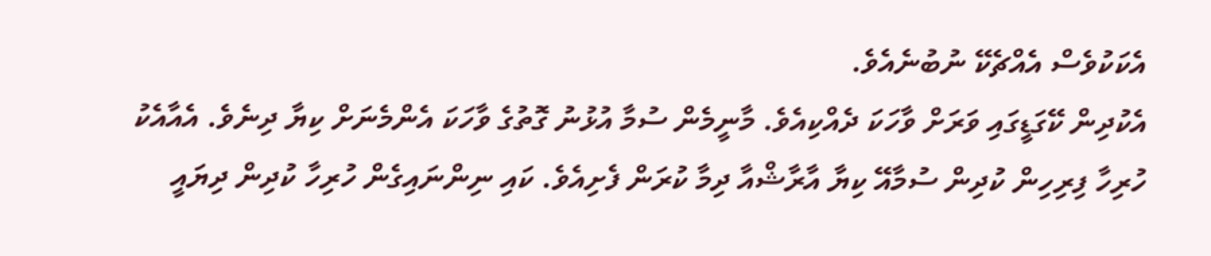އެކަކުވެސް އެއްޗެކޭ ނުބުނެއެވެ.
އެކުދިން ކޭގަޑީގައި ވަރަށް ވާހަކަ ދެއްކިއެވެ. މާނީމެން ސުމާ އުޅުނު ގޮތުގެ ވާހަކަ އެންމެނަށް ކިޔާ ދިނެވެ. އެއާއެކު ހުރިހާ ފިރިހިން ކުދިން ސުމާއޭ ކިޔާ އާރާޝްއާ ދިމާ ކުރަން ފެށިއެވެ. ކައި ނިންނައިގެން ހުރިހާ ކުދިން ދިޔައީ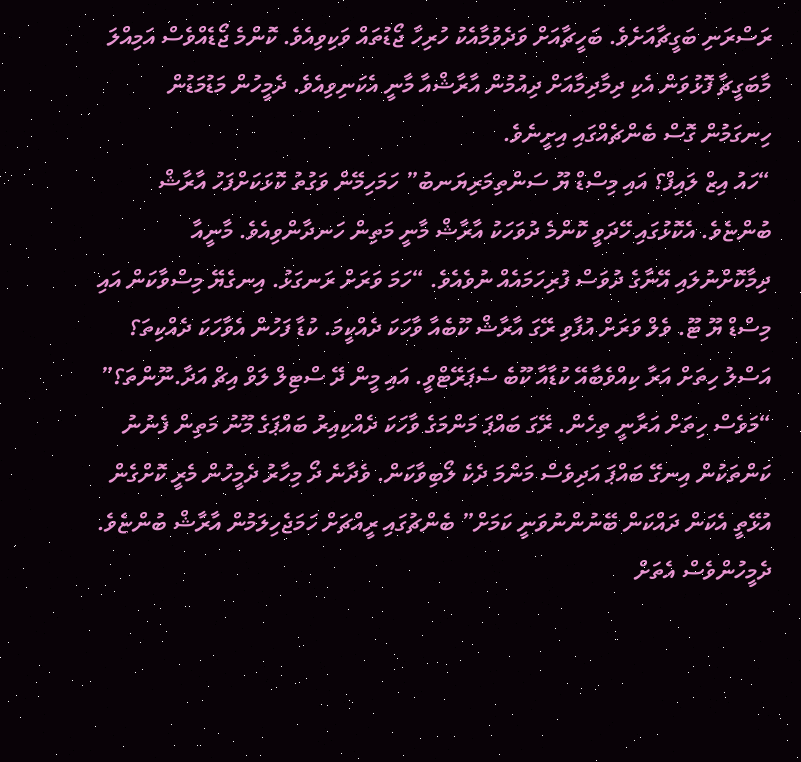ރަސްރަނި ބަގީޗާއަށެވެ. ބަހީޗާއަށް ވަދެވުމާއެކު ހުރިހާ ޖޯޑުތައް ވަކިވިއެވެ. ކޮންމެ ޖޯޑެއްވެސް އަމިއްލަ މާބަގީޗާ ފޮޅުވަން އެކި ދިމާދިމާއަށް ދިއުމުން އާރާޝްއާ މާނީ އެކަނިވިއެވެ. ދެމީހުން މަޑުމަޑުން ހިނގަމުން ގޮސް ބެންޗެއްގައި އިށީނެވެ.
“ހައު އިޒް ލައިފް؟ އައި މިސްޑް ޔޫ ސަންތިމަރިޔަނބު” ހަމަހިމޭން ވަގުތު ކޮޅަކަށްފަހު އާރާޝް ބުންޏެވެ. އެކޮޅުގައި ހޭދަވީ ކޮންމެ ދުވަހަކު އާރާޝް މާނީ މަތިން ހަނދާންވިއެވެ. މާނީއާ ދިމާކޮށްނުލައި އޭނާގެ ދުވަސް ފުރިހަމައެއް ނުވެއެވެ. “ހަމަ ވަރަށް ރަނގަޅު. އިނގެޔޭ މިސްވާކަން އައި މިސްޑް ޔޫ ޓޫ. ވެލް ވަރަށް އުފާވި ރޭގަ އާރާޝް ކޫބެއާ ވާހަކަ ދެއްކީމަ. ކުޑާ ފަހުން އެވާހަކަ ދެއްކިތަ؟ އަސްލު ހިތަށް އަރާ ކިއްވެބާއޭ ކުޑާއާ ކޫބެ ސެޕަރޭޓްވީ. އައި މީން ދޭ ސްޓިލް ލަވް އިޗް އަދާ.ނޫންތަ؟” “މަވެސް ހިތަށް އަރާނީ ތިހެން. ރޭގަ ބައްޕަ މަންމަގެ ވާހަކަ ދެއްކިއިރު ބައްޕަގެ މޫނު މަތިން ފެނުނު ކަންތަކުން އިނގޭ ބައްޕަ އަދިވެސް މަންމަ ދެކެ ލޯބިވާކަން. ވެދާނެ ދޯ މިހާރު ދެމީހުން މެރީ ކޮށްގެން އުޅޭތީ އެކަން ދައްކަން ބޭނުންނުވަނީ ކަމަށް” ބެންޗުގައި ރީއްޗަށް ހަމަޖެހިލަމުން އާރާޝް ބުންޏެވެ. ދެމީހުންވެސް އެތަށް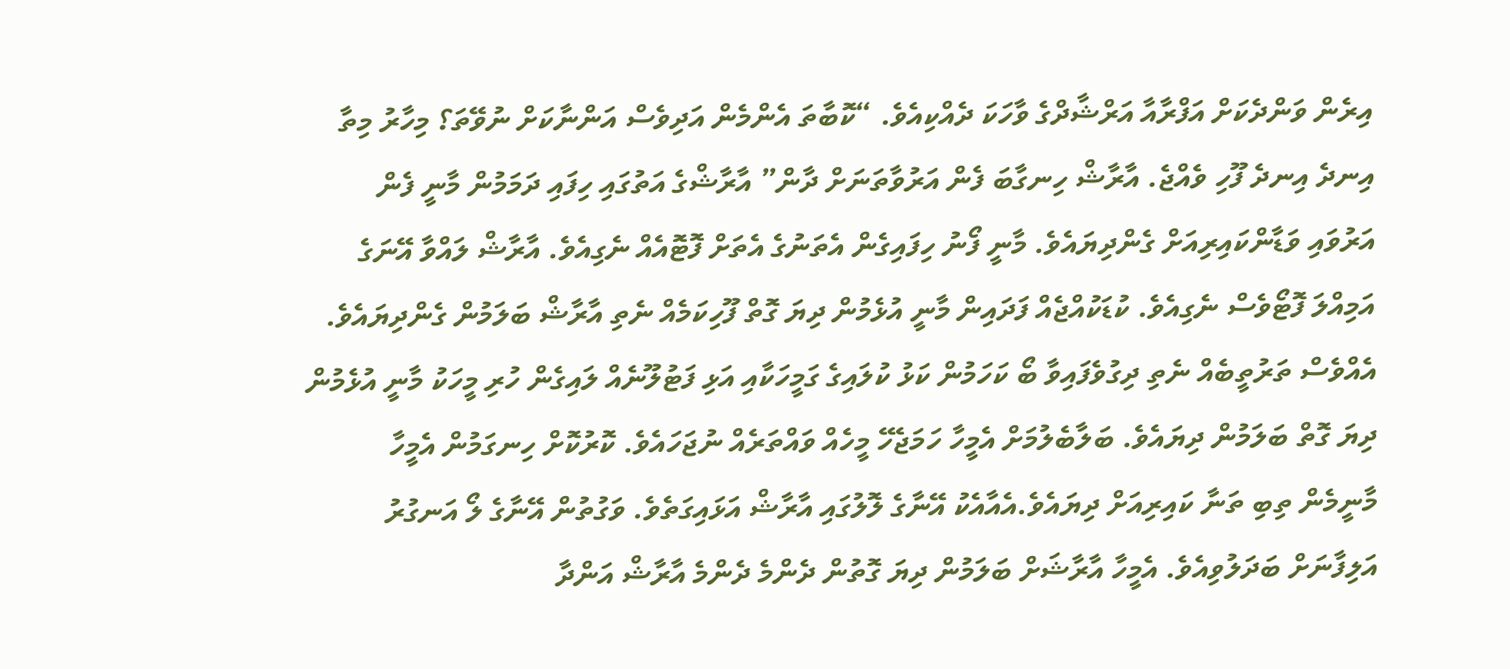އިރެން ވަންދެކަށް އަފްރާއާ އަރްޝާދްގެ ވާހަކަ ދެއްކިއެވެ. “ކޮބާތަ އެންމެން އަދިވެސް އަންނާކަށް ނުވޭތަ؟ މިހާރު މިތާ އިނދެ އިނދެ ފޫހި ވެއްޖެ. އާރާޝް ހިނގާބަ ފެން އަރުވާތަނަށް ދާން” އާރާޝްގެ އަތުގައި ހިފައި ދަމަމުން މާނީ ފެން އަރުވައި ވަޑާންކައިރިއަށް ގެންދިޔައެވެ. މާނީ ފޯނު ހިފައިގެން އެތަނުގެ އެތަށް ފޮޓޮއެއް ނެގިއެވެ. އާރާޝް ލައްވާ އޭނަގެ އަމިއްލަ ފޮޓޯވެސް ނެގިއެވެ. ކުޑަކުއްޖެއް ފަދައިން މާނީ އުޅެމުން ދިޔަ ގޮތް ފޫހިކަމެއް ނެތި އާރާޝް ބަލަމުން ގެންދިޔައެވެ.
އެއްވެސް ތަރުތީބެއް ނެތި ދިގުވެފައިވާ ބޯ ކަހަމުން ކަޅު ކުލައިގެ ގަމީހަކާއި އަޅި ފަޓުލޫނެއް ލައިގެން ހުރި މީހަކު މާނީ އުޅެމުން ދިޔަ ގޮތް ބަލަމުން ދިޔައެވެ. ބަލާބެލުމަށް އެމީހާ ހަމަޖެހޭ މީހެއް ވައްތަރެއް ނުޖަހައެވެ. ކޮރުކޮށް ހިނގަމުން އެމީހާ މާނީމެން ތިބި ތަނާ ކައިރިއަށް ދިޔައެވެ.އެއާއެކު އޭނާގެ ލޮލުގައި އާރާޝް އަޅައިގަތެވެ. ވަގުތުން އޭނާގެ ލޯ އަނގުރު އަލިފާނަށް ބަދަލުވިއެވެ. އެމީހާ އާރާޝަށް ބަލަމުން ދިޔަ ގޮތުން ދެންމެ ދެންމެ އާރާޝް އަންދާ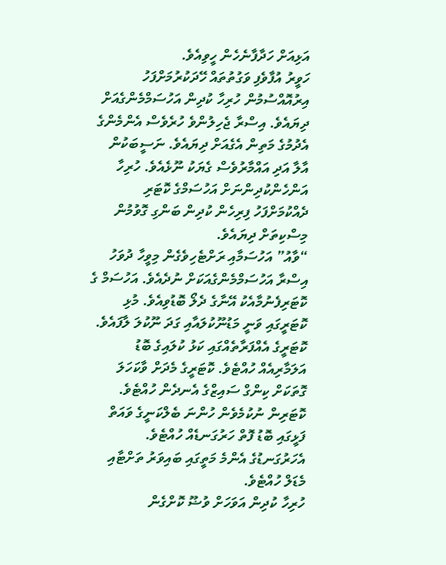އަޅިއަށް ހަދާފާނެހެން ހީވިއެވެ.
ހަވީރު އުފާވެފި ވަގުތުތައް ހޭދަކުރުމަށްފަހު އިރުއޮއްސުމުން ހުރިހާ ކުދިން އަހުސަމްމެންގެއަށް ދިޔައެވެ. އިސްރާ ޖެހިލުންވެ ހުރެވެސް އެންމެންގެ އެދުމުގެ މަތިން އެގެއަށް ދިޔައެވެ. ނަސީބަކުން އާލާ އަދި އައްމާރުވެސް ގެޔަކު ނޫޅެއެވެ. ހުރިހާ އަންހެންކުދިންނަށް އަހުސަމްގެ ކޮޓަރި ދެއްކުމަށްފަހު ފިރިހެން ކުދިން ބަންގި ގޮވުމުން މިސްކިތަށް ދިޔައެވެ.
“ވާއު” އަހުސަމާއި ރަށްޓެހިވެގެން މިވީހާ ދުވަހު އިސްރާ އަހުސަމްމެންގެއަކަށް ނުދެއެވެ. އަހުސަމް ގެ ކޮޓަރިފެނުމާއެކު އޭނާގެ ދެލޯ ބޮޑުވިއެވެ. މުޅި ކޮޓަރީގައި ވަނީ މަޑުނޫކުލައާއި ގަދަ ނޫކުލަ ލާފައެވެ. ކޮޓަރީގެ އެއްފަރާތެއްގައި ކަޅު ކުލައިގެ ބޮޑު އަލަމާރިއެއް ހުއްޓެވެ. ކޮޓަރީގެ މެދަށް ވާކަހަލަ ގޮތަކަށް ކިންގް ސައިޒްގެ އެނދެން ހުއްޓެވެ. ކޮޓަރިން ނުކުމެވެން ހުންނަ ބެލްކަނީގެ ވައަތް ފަޅީގައި ބޮޑު ފޮތް ހަރުގަނޑެއް ހުއްޓެވެ. އެހަރުގަނޑުގެ އެންމެ މަތީގައި ބައިވަރު ތަށްޓާއި މެޑަލް ހުއްޓެވެ.
ހުރިހާ ކުދިން އަވަހަށް ވުޟޫ ކޮށްގެން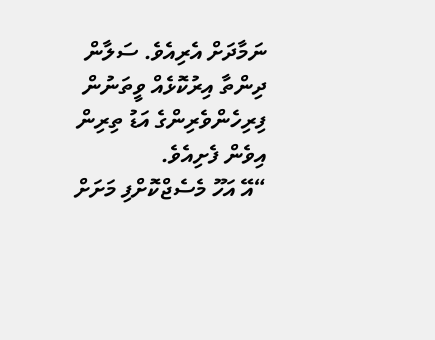ނަމާދަށް އެރިއެވެ. ސަލާން ދިންތާ އިރުކޮޅެއް ވީތަނުން ފިރިހެންވެރިންގެ އަޑު ތިރިން އިވެން ފެށިއެވެ.
“އޭ އަހޫ މެސެޖްކޮށްފި މަށަށް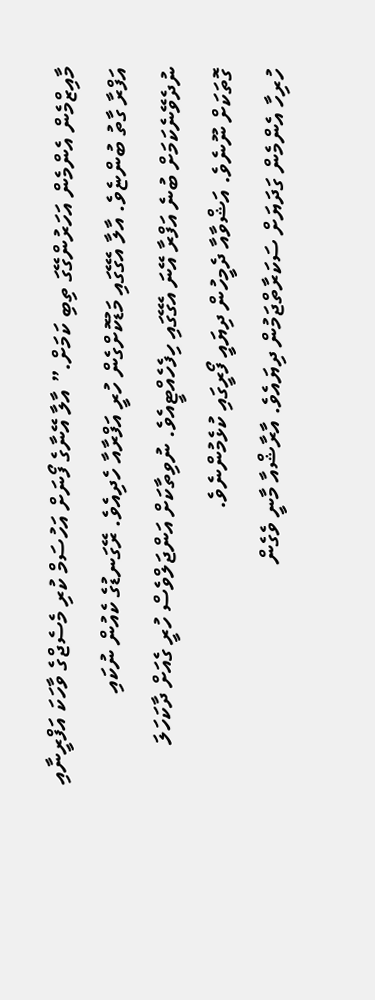މާއިޒްމެން އެންމެން އަހަރުންގޭގަ ތިބި ކަމަށް.” އާލާ އޭނާގެ ފޯނަށް އަހުސަމް ކުރި މެސެޖްގެ ވާހަކަ އަފްރީނާއި އަފްރާ ގާތު ބުންޏެވެ. އާލާ އެގޭގައި މަޑުކޮށްގެން ހުރީ އަފްރާއާ ހެދިއެވެ. ރޭގަނޑުގެ ކެއުން ނުކައި ނުދެވޭނެކަމަށް ބުނެ އަފްރާ އޭނަ އެގޭގައި ހިފެހެއްޓީއެވެ. ނުވިތާކަށް އަންޖަލްވެސް ހުރީ ގެއަށް ދާކަހަލަ ގޮތަކަށް ނޫނެވެ. އަޝްވާއާ ދެމީހުން ދިޔައީ ފޯރީގައި ކުޅެމުންނެވެ.
ހުރިހާ އެންމެން ގަދަޔަށް ސަކަރާތްޖަމުން ދިޔައެވެ. އާރާޝްއާ މާނީ ވެގެން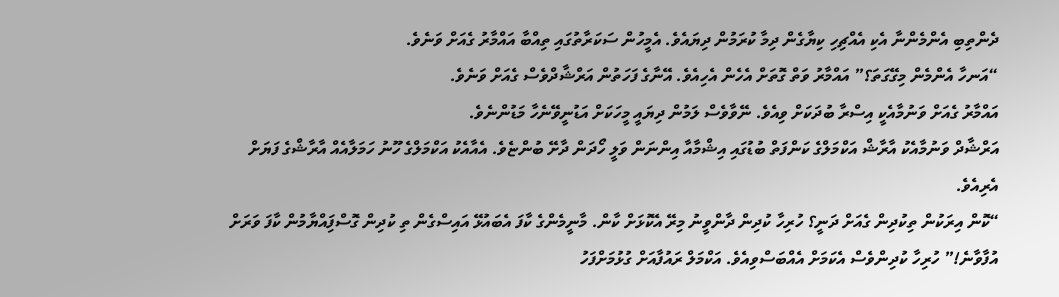ދެންތިބި އެންމެންނާ އެކި އެއްޗިހި ކިޔާގެން ދިމާ ކުރަމުން ދިޔައެވެ. އެމީހުން ސަކަރާތުގައި ތިއްބާ އައްމާރު ގެއަށް ވަނެވެ.
“އަނހާ އެންމެން މިގޭގަތަ؟” އައްމާރު ވަތް ގޮތަށް އެހެން އެހިއެވެ. އޭނާގެ ފަހަތުން އަރްޝާދްވެސް ގެއަށް ވަނެވެ.
އައްމާރު ގެއަށް ވަނުމާއެކީ އިސްރާ ބުދަކަށް ވިއެވެ. ނޭވާވެސް ލަމުން ދިޔައީ މީހަކަށް އަޑުނީވޭނެހާ މަޑުންނެވެ.
އަރްޝާދް ވަނުމާއެކު އާރާޝް އަކްމަލްގެ ކަންފަތް ބުޑުގައި އިޝްމާއާ އިންނަން ވަލީ ހޯދަން ދާށޭ ބުންޏެވެ. އެއާއެކު އަކްމަލްގެ ހޫނު ހަމަލާއެއް އާރާޝްގެ ފަޔަށް އެރިއެވެ.
“ކޮން އިރަކުން ތިކުދިން ގެއަށް ދަނީ؟ ހުރިހާ ކުދިން ދާންވީނު މިރޭ އެކޮޅަށް ކާން. މާނީމެންގެ ކާފަ އެބައުޅޭ އައިސްގެން ތި ކުދިން ގޮސްފިައްޔާމުން ކާފަ ވަރަށް އުފާވާނެ!” ހުރިހާ ކުދިންވެސް އެކަމަށް އެއްބަސްވިއެވެ. އަކްމަލް ރައުފާއަށް ގުޅުމަށްފަހު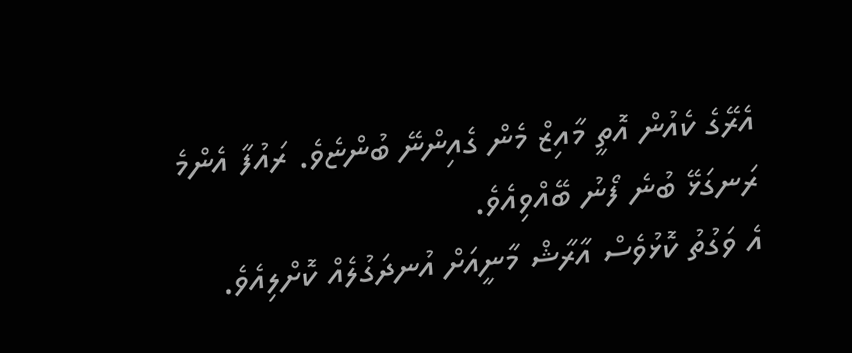އެރޭގެ ކެއުން އޮތީ މާއިޒް މެން ގެއިންނޭ ބުންޏެވެ. ރައުފާ އެންމެ ރަނގަޅޭ ބުނެ ފޯނު ބޭއްވިއެވެ.
އެ ވަގުތު ކޮޅުވެސް އާރާޝް މާނީއަށް އުނދަގުލެއް ކޮށްލިއެވެ.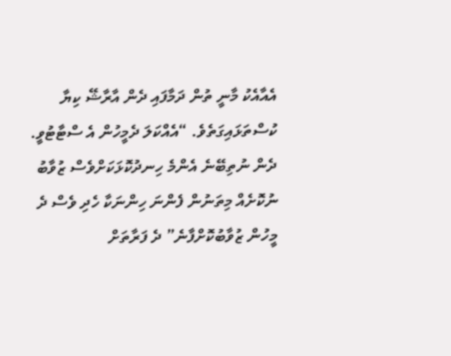އެއާއެކު މާނީ ތުން ދަމާފައި ދެން އާރާޝޭ ކިޔާ ކުސްތަޅައިގަތެވެ. “އެއްކަލަ ދެމީހުން އެ ސްޓާޓުވީ. ދެން ނުތިބޭނެ އެންމެ ހިނދުކޮޅަކަށްވެސް ޒުވާބު ނުކޮށެއް މިތަނުން ފެންނަ ހިންނަކާ ހެދި ވެސް ދެ މީހުން ޒުވާބުކޮށްފާނެ” ދެ ފަރާތަށް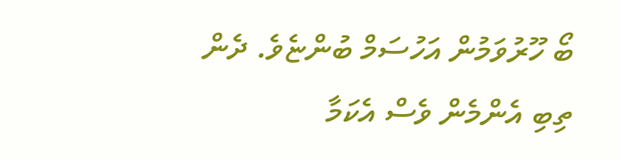ބޯ ހޫރުވަމުން އަހުސަމް ބުންޏެވެ. ދެން ތިބި އެންމެން ވެސް އެކަމާ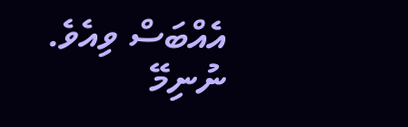އެއްބަސް ވިއެވެ.
ނުނިމޭ